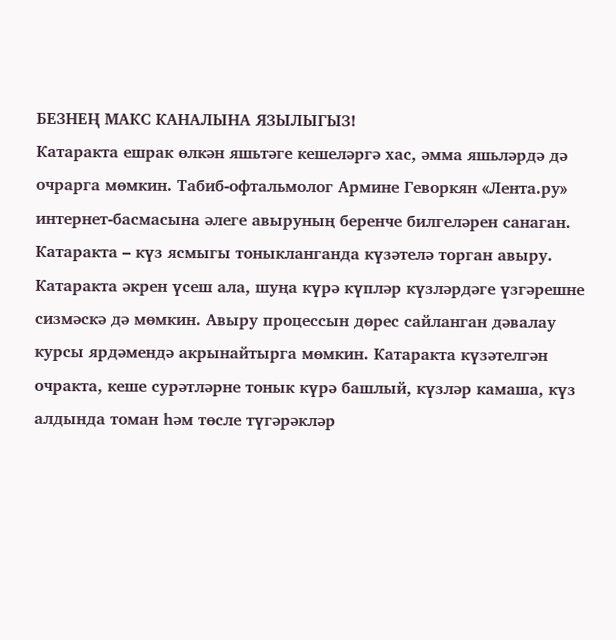БЕЗНЕҢ МАКС КАНАЛЫНА ЯЗЫЛЫГЫЗ!
Катаракта ешрак өлкән яшьтәге кешеләргә хас, әмма яшьләрдә дә очрарга мөмкин. Табиб-офтальмолог Армине Геворкян «Лента.ру» интернет-басмасына әлеге авыруның беренче билгеләрен санаган.
Катаракта – күз ясмыгы тоныкланганда күзәтелә торган авыру. Катаракта әкрен үсеш ала, шуңа күрә күпләр күзләрдәге үзгәрешне сизмәскә дә мөмкин. Авыру процессын дөрес сайланган дәвалау курсы ярдәмендә акрынайтырга мөмкин. Катаракта күзәтелгән очракта, кеше сурәтләрне тонык күрә башлый, күзләр камаша, күз алдында томан һәм төсле түгәрәкләр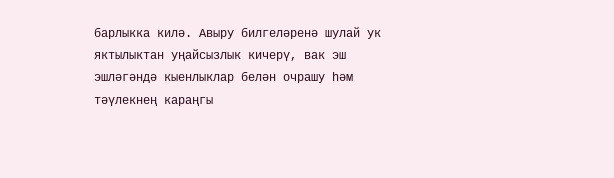барлыкка килә. Авыру билгеләренә шулай ук яктылыктан уңайсызлык кичерү, вак эш эшләгәндә кыенлыклар белән очрашу һәм тәүлекнең караңгы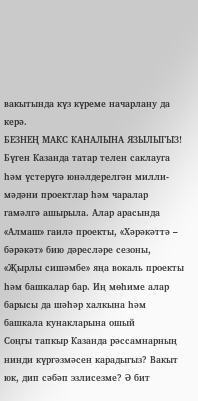вакытында күз күреме начарлану да керә.
БЕЗНЕҢ МАКС КАНАЛЫНА ЯЗЫЛЫГЫЗ!
Бүген Казанда татар телен саклауга һәм үстерүгә юнәлдерелгән милли-мәдәни проектлар һәм чаралар гамәлгә ашырыла. Алар арасында «Алмаш» гаилә проекты, «Хәрәкәттә – бәрәкәт» бию дәресләре сезоны, «Җырлы сишәмбе» яңа вокаль проекты һәм башкалар бар. Иң мөһиме алар барысы да шәһәр халкына һәм башкала кунакларына ошый
Cоңгы тапкыр Казанда рәссамнарның нинди күргәзмәсен карадыгыз? Вакыт юк, дип сәбәп эзлисезме? Ә бит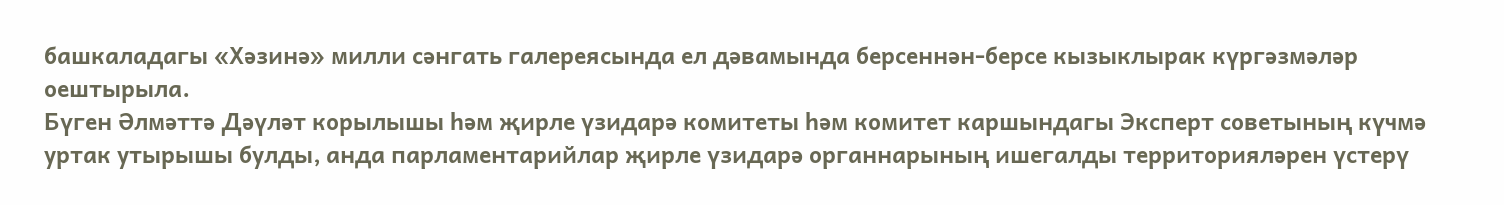башкаладагы «Хәзинә» милли сәнгать галереясында ел дәвамында берсеннән-берсе кызыклырак күргәзмәләр оештырыла.
Бүген Әлмәттә Дәүләт корылышы һәм җирле үзидарә комитеты һәм комитет каршындагы Эксперт советының күчмә уртак утырышы булды, анда парламентарийлар җирле үзидарә органнарының ишегалды территорияләрен үстерү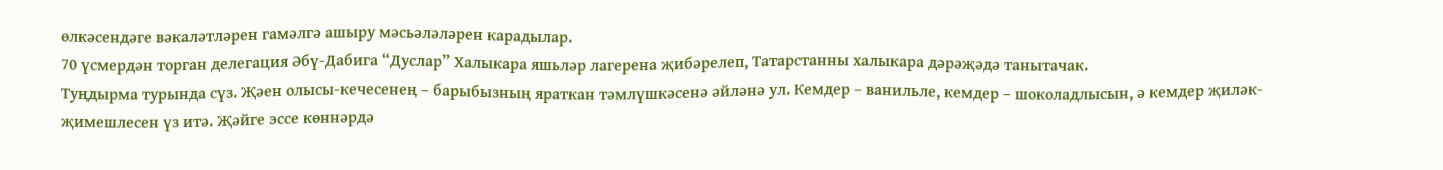өлкәсендәге вәкаләтләрен гамәлгә ашыру мәсьәләләрен карадылар.
70 үсмердән торган делегация Әбү-Дабига “Дуслар” Халыкара яшьләр лагерена җибәрелеп, Татарстанны халыкара дәрәҗәдә танытачак.
Туңдырма турында сүз. Җәен олысы-кечесенең – барыбызның яраткан тәмлүшкәсенә әйләнә ул. Кемдер – ванильле, кемдер – шоколадлысын, ә кемдер җиләк-җимешлесен үз итә. Җәйге эссе көннәрдә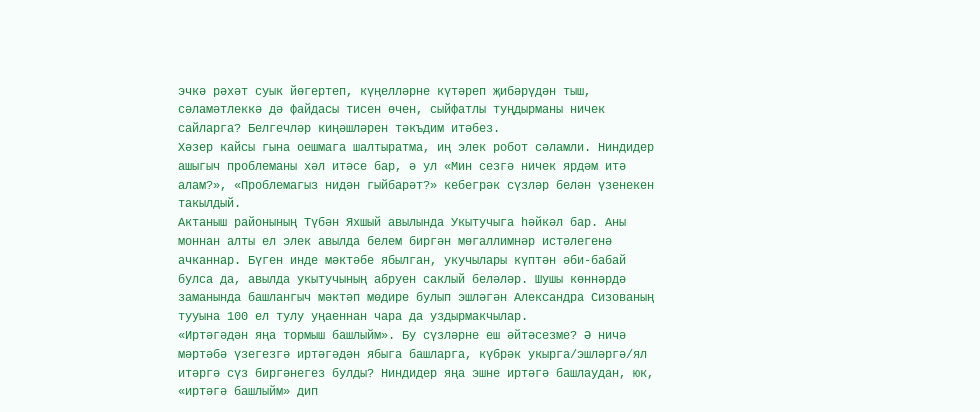эчкә рәхәт суык йөгертеп, күңелләрне күтәреп җибәрүдән тыш, сәламәтлеккә дә файдасы тисен өчен, сыйфатлы туңдырманы ничек сайларга? Белгечләр киңәшләрен тәкъдим итәбез.
Хәзер кайсы гына оешмага шалтыратма, иң элек робот сәламли. Ниндидер ашыгыч проблеманы хәл итәсе бар, ә ул «Мин сезгә ничек ярдәм итә алам?», «Проблемагыз нидән гыйбарәт?» кебегрәк сүзләр белән үзенекен такылдый.
Актаныш районының Түбән Яхшый авылында Укытучыга һәйкәл бар. Аны моннан алты ел элек авылда белем биргән мөгаллимнәр истәлегенә ачканнар. Бүген инде мәктәбе ябылган, укучылары күптән әби-бабай булса да, авылда укытучының абруен саклый беләләр. Шушы көннәрдә заманында башлангыч мәктәп мөдире булып эшләгән Александра Сизованың тууына 100 ел тулу уңаеннан чара да уздырмакчылар.
«Иртәгәдән яңа тормыш башлыйм». Бу сүзләрне еш әйтәсезме? Ә ничә мәртәбә үзегезгә иртәгәдән ябыга башларга, күбрәк укырга/эшләргә/ял итәргә сүз биргәнегез булды? Ниндидер яңа эшне иртәгә башлаудан, юк, «иртәгә башлыйм» дип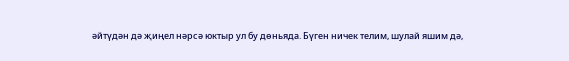әйтүдән дә җиңел нәрсә юктыр ул бу дөньяда. Бүген ничек телим, шулай яшим дә,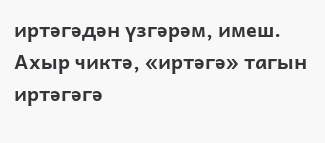иртәгәдән үзгәрәм, имеш. Ахыр чиктә, «иртәгә» тагын иртәгәгә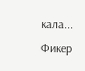кала...
Фикер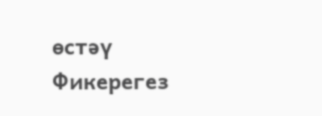өстәү
Фикерегез